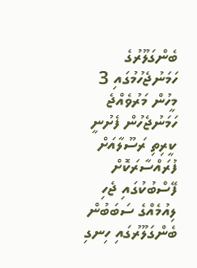ބެންގަލޫރުގެ ހަމަނުޖެހުމުގައި 3 މީހުން މަރުވެއްޖެ
ހަމަނުޖެހުން ފެށުނީ ކީރިތި ރަސޫލާއަށް ފުރައްސާރަކޮށް ފޭސްބުކުގައި ޖެހި ލިއުމެއްގެ ސަބަބުން
ބެންގަލޫރުގައި ހިނގި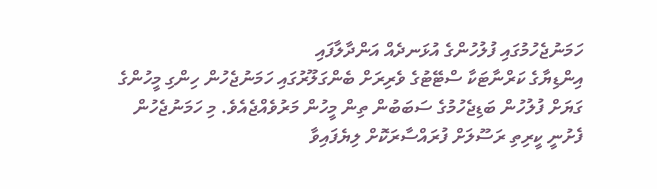ހަމަނުޖެހުމުގައި ފުލުހުންގެ އުޅަނދެއް އަންދާލާފައި
އިންޑިޔާގެ ކަރްނާޓަކާ ސްޓޭޓުގެ ވެރިރަށް ބެންގަލޫރުގައި ހަމަނުޖެހުން ހިންގި މީހުންގެ ގަޔަށް ފުލުހުން ބަޑިޖެހުމުގެ ސަބަބުން ތިން މީހުން މަރުވެއްޖެއެވެ. މި ހަމަނުޖެހުން ފެށުނީ ކީރިތި ރަސޫލަށް ފުރައްސާރަކޮށް ލިޔެފައިވާ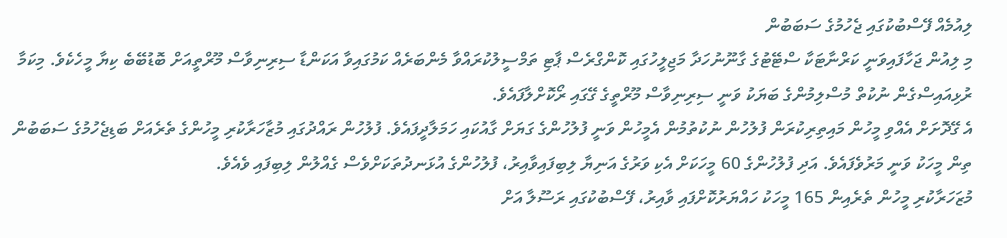ލިއުމެއް ފޭސްބުކުގައި ޖެހުމުގެ ސަބަބުން
މި ލިއުން ޖަހާފައިވަނީ ކަރްނާޓަކާ ސްޓޭޓުގެ ގާނޫނުހަދާ މަޖިލީހުގައި ކޮންގްރެސް ޕާޓި ތަމްސީލުކުރައްވާ މެންބަރެއް ކަމުގައިވާ އަކަންޑާ ސިރިނިވާސް މޫރްތީއަށް ބޮޑުބޭބެ ކިޔާ މީހެކެވެ. މިކަމާ ރުޅިއައިސްގެން ނުކުތް މުސްލިމުންގެ ބަޔަކު ވަނީ ސިރިނިވާސް މޫރްތީގެ ގޭގައި ރޯކޮށްލާފައެވެ.
އެ ގޭދޮށަށް އެއްވި މީހުން މައިތިރިކުރަން ފުލުހުން ނުކުތުމުން އެމީހުން ވަނީ ފުލުހުންގެ ގަޔަށް ގާއުކައި ހަމަލާދީފައެވެ. ފުލުހުން ރައްދުގައި މުޒާހަރާކުރި މީހުންގެ ތެރެއަށް ބަޑިޖެހުމުގެ ސަބަބުން ތިން މީހަކު ވަނީ މަރުވެފައެވެ. އަދި ފުލުހުންގެ 60 މީހަކަށް އެކި ވަރުގެ އަނިޔާ ލިބިފައިވާއިރު، ފުލުހުންގެ އުޅަނދުތަކަށްވެސް ގެއްލުން ލިބިފައި ވެއެވެ.
މުޒަހަރާކުރި މީހުން ތެރެއިން 165 މީހަކު ހައްޔަރުކޮށްފައި ވާއިރު، ފޭސްބުކުގައި ރަސޫލާ އަށް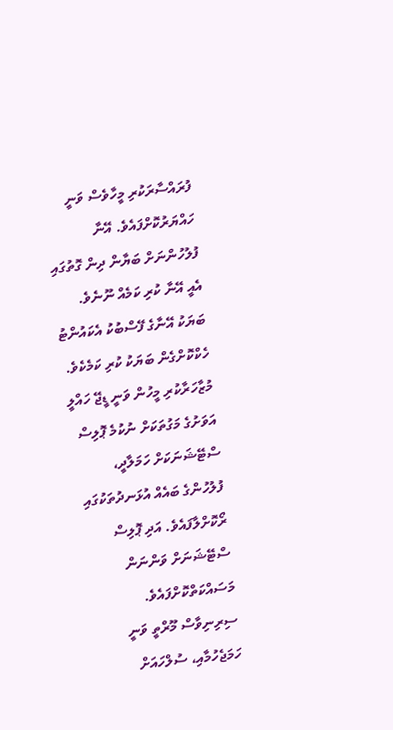ފުރައްސާރަކުރި މީހާވެސް ވަނީ ހައްޔަރުކޮށްފައެވެ. އޭނާ ފުލުހުންނަށް ބަޔާން ދިން ގޮތުގައި އެއީ އޭނާ ކުރި ކަމެއް ނޫނެވެ. ބަޔަކު އޭނާގެ ފޭސްބުކު އެކައުންޓު ހެކްކޮށްގެން ބަޔަކު ކުރި ކަމެކެވެ.
މުޒާހަރާކުރި މީހުން ވަނީ ޑީޖޭ ހައްލީ އަވަށުގެ މަގުތަކަށް ނުކުމެ ޕޮލިސް ސްޓޭޝަނަކަށް ހަމަލާދީ، ފުލުހުންގެ ބައެއް އުޅަނދުތަކުގައި ރޯކޮށްލާފައެވެ. އަދި ޕޮލިސް ސްޓޭޝަނަށް ވަންނަން މަސައްކަތްކޮށްފައެވެ.
ސިރިނިވާސް މޫރްތީ ވަނީ ހަމަޖެހުމާއި، ސުލްހައަށް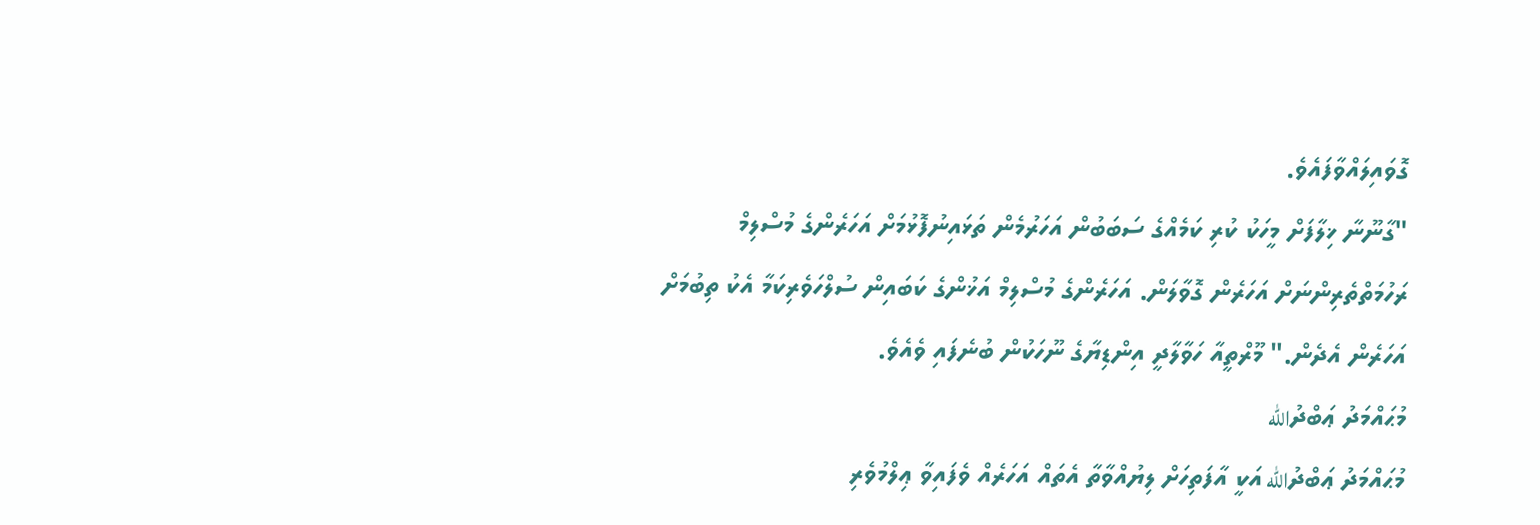ގޮވައިލައްވާފައެވެ.
"ގާނޫނާ ޚިލާފަށް މީހަކު ކުރި ކަމެއްގެ ސަބަބުން އަހަރުމެން ތަޅައިނުފޮޅުމަށް އަހަރެންގެ މުސްލިމް ރަހުމަތްތެރިންނަށް އަހަރެން ގޮވާލަން. އަހަރެންގެ މުސްލިމް އަޚުންގެ ކަބައިން ސުލްހަވެރިކަމާ އެކު ތިބުމަށް އަހަރެން އެދެން." މޫރްތީއާ ހަވާލާދީ އިންޑިޔާގެ ނޫހަކުން ބުނެފައި ވެއެވެ.
މުޙައްމަދު ޢަބްދުالله
މުޙައްމަދު ޢަބްދުالله އަކީ އާފަތިހަށް ލިޔުއްވާތާ އެތައް އަހަރެއް ވެފައިވާ ޢިލްމުވެރި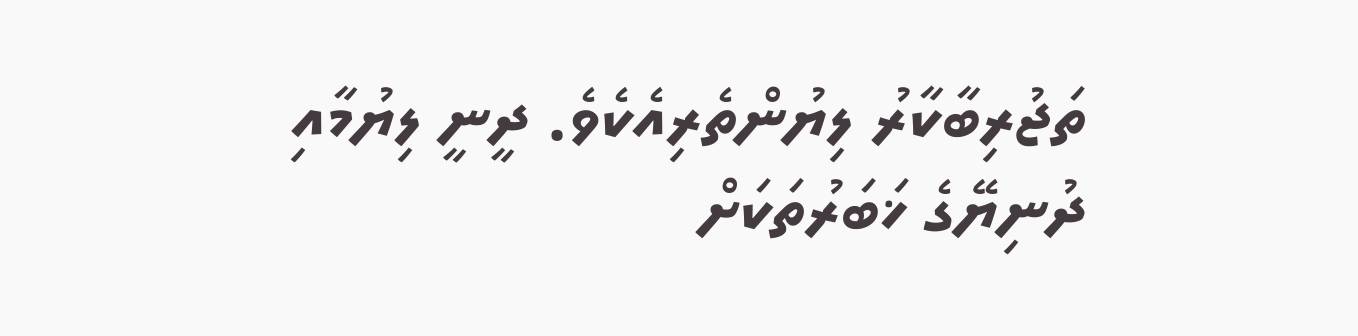ތަޖުރިބާކާރު ލިޔުންތެރިއެކެވެ. ދީނީ ލިޔުމާއި ދުނިޔޭގެ ޚަބަރުތަކަށް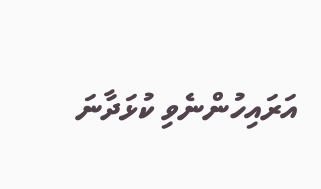އަރައިހުންނެވި ކުޅަދާނަ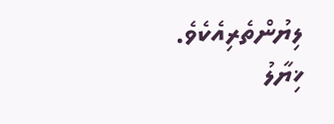ލިޔުންތެރިއެކެވެ.
ޚިޔާލު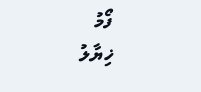ފޯމު
ޚިޔާލު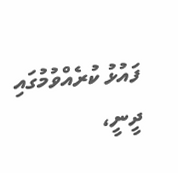ފައުޅު ކުރެއްވުމުގައި ދީނީ،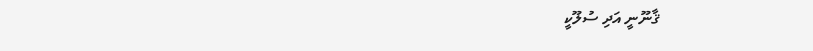ޤާނޫނީ އަދި ސުލޫކީ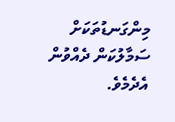މިންގަނޑުތަކަށް ސަމާލުކަން ދެއްވުން އެދެމެވެ.